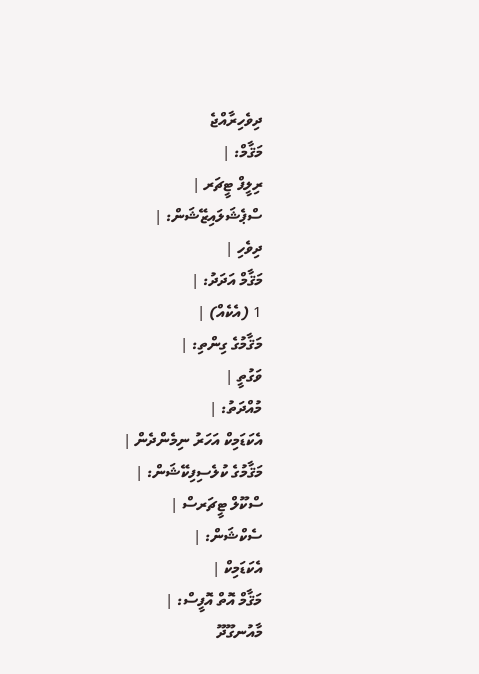ދިވެހިރާއްޖެ
މަޤާމް: |
ރިލީފް ޓީޗަރ |
ސްޕެޝަލައިޒޭޝަން: |
ދިވެހި |
މަޤާމް އަދަދު: |
1 (އެކެއް) |
މަޤާމުގެ ގިންތި: |
ވަގުތީ |
މުއްދަތު: |
އެކަޑަމިކް އަހަރު ނިމެންދެން |
މަޤާމުގެ ކުލެސިފިކޭޝަން: |
ސްކޫލް ޓީޗަރސް |
ސެކްޝަން: |
އެކަޑަމިކް |
މަޤާމް އޮތް އޮފީސް: |
މާއުނގޫދޫ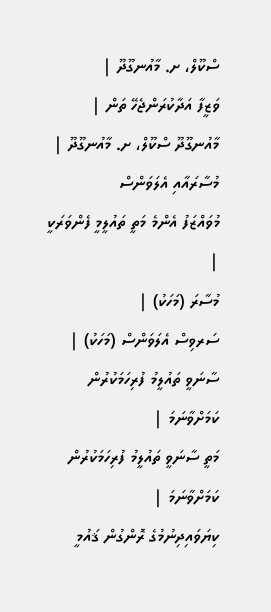ސްކޫލް، ށ. މާއުނގޫދޫ |
ވަޒީފާ އަދާކުރަންޖެހޭ ތަން |
މާއުނގޫދޫ ސްކޫލް، ށ. މާއުނގޫދޫ |
މުސާރައާއި އެލަވަންސް
މުވައްޒަފު އެންމެ މަތީ ތައުލީމީ ފެންވަރަކީ |
މުސާރަ (މަހަކު) |
ސަރވިސް އެލަވަންސް (މަހަކު) |
ސާނަވީ ތައުލީމު ފުރިހަމަކުރުން ކަމަށްވާނަމަ |
މަތީ ސާނަވީ ތައުލީމު ފުރިހަމަކުރުން ކަމަށްވާނަމަ |
ކިޔަވައިދިނުމުގެ ރޮންގުން ޤައުމީ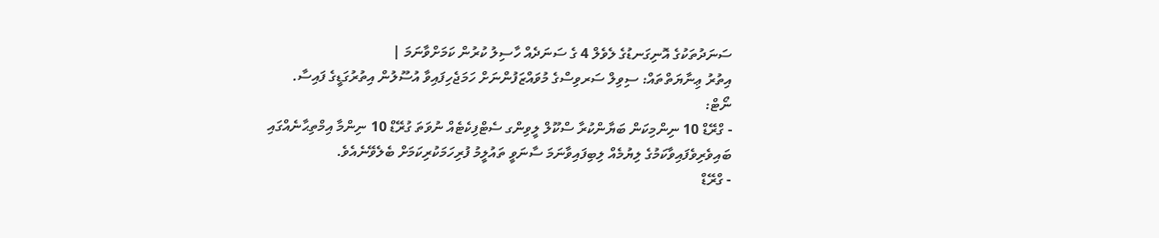ސަނަދުތަކުގެ އޮނިގަނޑުގެ ލެވެލް 4 ގެ ސަނަދެއް ހާސިލު ކުރުން ކަމަށްވާނަމަ |
އިތުރު ޢިނާޔަތްތައް: ސިވިލް ސަރވިސްގެ މުވައްޒަފުންނަށް ހަމަޖެހިފައިވާ އުސޫލުން އިތުރުގަޑީގެ ފައިސާ.
ނޯޓް:
- ގްރޭޑް 10 ނިންމިކަން ބަޔާންކުރާ ސްކޫލް ލީވިންގ ސެޓްފިކެޓެއް ނުވަތަ ގުރޭޑް 10 ނިންމާ އިމްތިޙާނެއްގައި ބައިވެރިވެފައިވާކަމުގެ ލިޔުމެއް ލިބިފައިވާނަމަ ސާނަވީ ތައުލީމު ފުރިހަމަކުރިކަމަށް ބެލެވޭނެއެވެ.
- ގްރޭޑް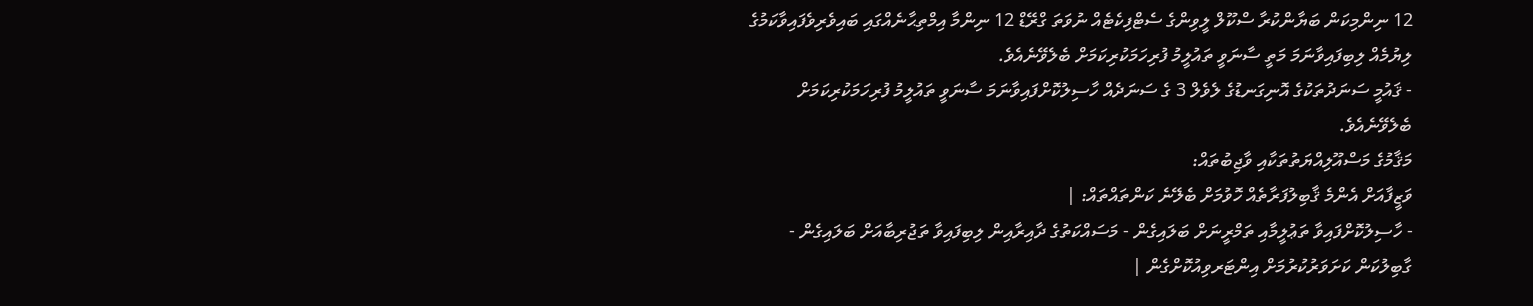12 ނިންމިކަން ބަޔާންކުރާ ސްކޫލް ލީވިންގެ ސެޓްފިކެޓެއް ނުވަތަ ގްރޭޑް 12 ނިންމާ އިމްތިޙާނެއްގައި ބައިވެރިވެފައިވާކަމުގެ ލިޔުމެއް ލިބިފައިވާނަމަ މަތީ ސާނަވީ ތައުލީމު ފުރިހަމަކުރިކަމަށް ބެލެވޭނެއެވެ.
- ޤައުމީ ސަނަދުތަކުގެ އޮނިގަނޑުގެ ލެވެލް 3 ގެ ސަނަދެއް ހާސިލުކޮށްފައިވާނަމަ ސާނަވީ ތައުލީމު ފުރިހަމަކުރިކަމަށް ބެލެވޭނެއެވެ.
މަޤާމުގެ މަސްއޫލިއްޔަތުތަކާއި ވާޖިބުތައް:
ވަޒީފާއަށް އެންމެ ޤާބިލުފަރާތެއް ހޮވުމަށް ބެލޭނެ ކަންތައްތައް: |
- ހާސިލުކޮށްފައިވާ ތަޢުލީމާއި ތަމްރީނަށް ބަލައިގެން - މަސައްކަތުގެ ދާއިރާއިން ލިބިފައިވާ ތަޖުރިބާއަށް ބަލައިގެން - ގާބިލުކަން ކަށަވަރުކުރުމަށް އިންޓަރވިއުކޮށްގެން |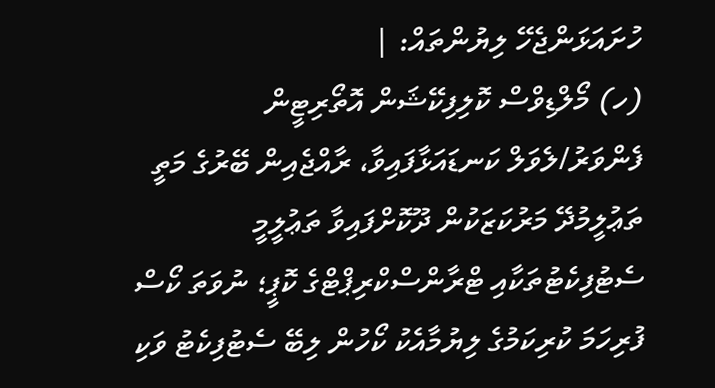ހުށައަޅަންޖެހޭ ލިޔުންތައް: |
(ހ) މޯލްޑިވްސް ކޮލިފިކޭޝަން އޮތޯރިޓީން ފެންވަރު/ލެވަލް ކަނޑައަޅާފައިވާ، ރާއްޖެއިން ބޭރުގެ މަތީ ތަޢުލީމުދޭ މަރުކަޒަކުން ދޫކޮށްފައިވާ ތަޢުލީމީ ސެޓުފިކެޓުތަކާއި ޓްރާންސްކްރިޕްޓްގެ ކޮޕީ؛ ނުވަތަ ކޯސް ފުރިހަމަ ކުރިކަމުގެ ލިޔުމާއެކު ކޯހުން ލިބޭ ސެޓުފިކެޓު ވަކި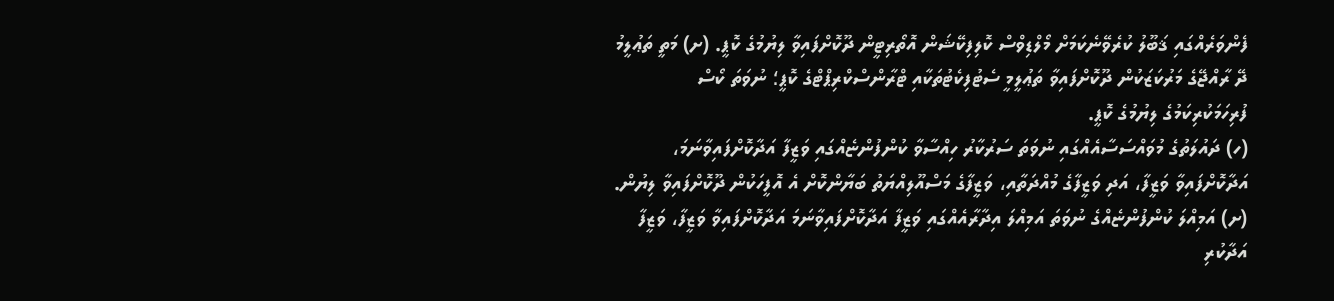ފެންވަރެއްގައި ޤަބޫލު ކުރެވޭނެކަމަށް މޯލްޑިވްސް ކޮލިފިކޭޝަން އޮތޯރިޓީން ދޫކޮށްފައިވާ ލިޔުމުގެ ކޮޕީ. (ށ) މަތީ ތަޢުލީމު ދޭ ރާއްޖޭގެ މަރުކަޒަކުން ދޫކޮށްފައިވާ ތަޢުލީމީ ސެޓުފިކެޓުތަކާއި ޓްރާންސްކްރިޕްޓްގެ ކޮޕީ؛ ނުވަތަ ކޯސް ފުރިހަމަކުރިކަމުގެ ލިޔުމުގެ ކޮޕީ.
(ހ) ދައުލަތުގެ މުވައްސަސާއެއްގައި ނުވަތަ ސަރުކާރު ހިއްސާވާ ކުންފުންޏެއްގައި ވަޒީފާ އަދާކޮށްފައިވާނަމަ، އަދާކޮށްފައިވާ ވަޒީފާ، އަދި ވަޒީފާގެ މުއްދަތާއި، ވަޒީފާގެ މަސްއޫލިއްޔަތު ބަޔާންކޮށް އެ އޮފީހަކުން ދޫކޮށްފައިވާ ލިޔުން. (ށ) އަމިއްލަ ކުންފުންޏެއްގެ ނުވަތަ އަމިއްލަ އިދާރާއެއްގައި ވަޒީފާ އަދާކޮށްފައިވާނަމަ އަދާކޮށްފައިވާ ވަޒީފާ، ވަޒީފާ އަދާކުރި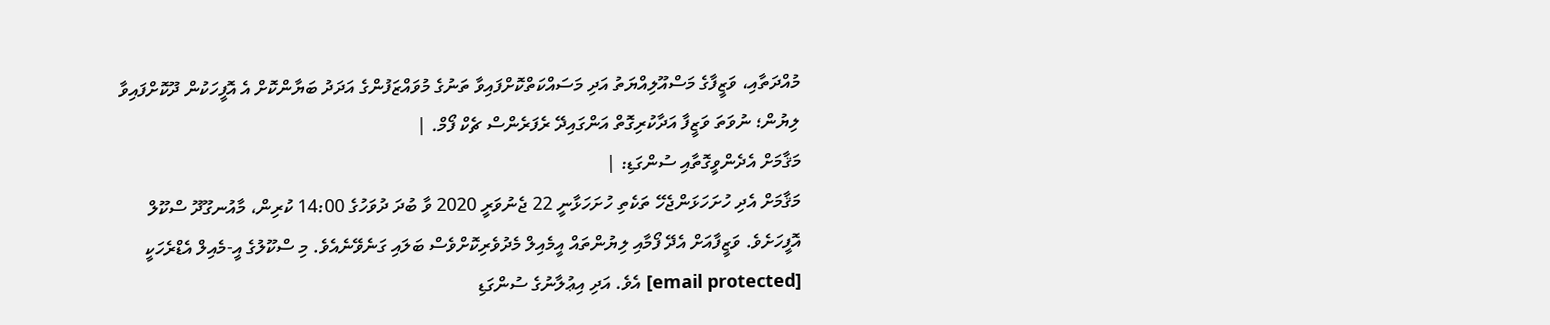މުއްދަތާއި، ވަޒީފާގެ މަސްއޫލިއްޔަތު އަދި މަސައްކަތްކޮށްފައިވާ ތަނުގެ މުވައްޒަފުންގެ އަދަދު ބަޔާންކޮށް އެ އޮފީހަކުން ދޫކޮށްފައިވާ ލިޔުން؛ ނުވަތަ ވަޒީފާ އަދާކުރިގޮތް އަންގައިދޭ ރެފަރެންސް ޗެކް ފޯމް. |
މަޤާމަށް އެދެންވީގޮތާއި ސުންގަޑި: |
މަޤާމަށް އެދި ހުށަހަޅަންޖެހޭ ތަކެތި ހުށަހަޅާނީ 22 ޖެނުވަރީ 2020 ވާ ބުދަ ދުވަހުގެ 14:00 ކުރިން، މާއުނގޫދޫ ސްކޫލް އޮފީހަށެވެ. ވަޒީފާއަށް އެދޭ ފޯމާއި ލިޔުންތައް އީމެއިލް މެދުވެރިކޮށްވެސް ބަލައި ގަނެވޭނެއެވެ. މި ސްކޫލުގެ އީ-މެއިލް އެޑްރެހަކީ [email protected] އެވެ. އަދި އިޢުލާނުގެ ސުންގަޑި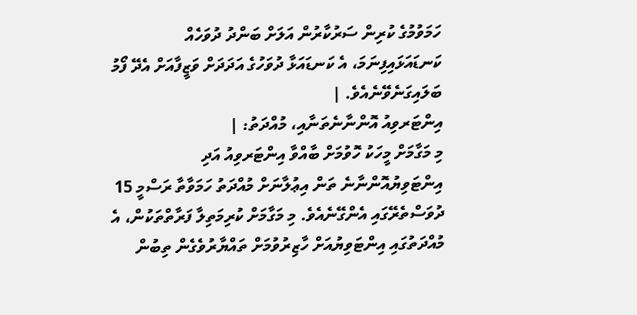ހަމަވުމުގެ ކުރިން ސަރުކާރުން އަލަށް ބަންދު ދުވަހެއް ކަނޑައަޅައިފިނަމަ، އެ ކަނޑައަޅާ ދުވަހުގެ އަދަދަށް ވަޒީފާއަށް އެދޭ ފޯމު ބަލައިގަނެވޭނެއެވެ. |
އިންޓަރވިއު އޮންނާނެތަނާއި، މުއްދަތު: |
މި މަގާމަށް މީހަކު ހޮވުމަށް ބާއްވާ އިންޓަރވިއު އަދި އިންޓަވިޔުއޮންނާނެ ތަން އިޢުލާނަށް މުއްދަތު ހަމަވާތާ ރަސްމީ 15 ދުވަސްތެރޭގައި އެންގޭނެއެވެ. މި މަގާމަށް ކުރިމަތިލާ ފަރާތްތަކުން، އެ މުއްދަތުގައި އިންޓަވިޔުއަށް ހާޒިރުވުމަށް ތައްޔާރުވެގެން ތިބުން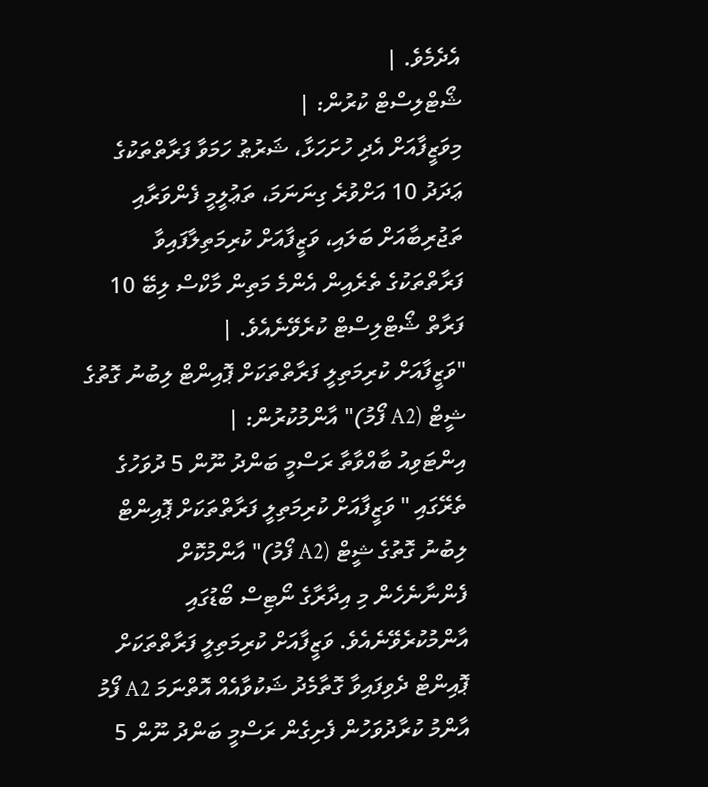އެދެމެވެ. |
ޝޯޓްލިސްޓް ކުރުން: |
މިވަޒީފާއަށް އެދި ހުށަހަޅާ، ޝަރުޠު ހަމަވާ ފަރާތްތަކުގެ ޢަދަދު 10 އަށްވުރެ ގިނަނަމަ، ތަޢުލީމީ ފެންވަރާއި ތަޖުރިބާއަށް ބަލައި، ވަޒީފާއަށް ކުރިމަތިލާފައިވާ ފަރާތްތަކުގެ ތެރެއިން އެންމެ މަތިން މާކްސް ލިބޭ 10 ފަރާތް ޝޯޓްލިސްޓް ކުރެވޭނެއެވެ. |
"ވަޒީފާއަށް ކުރިމަތިލީ ފަރާތްތަކަށް ޕޮއިންޓް ލިބުނު ގޮތުގެ ޝީޓް (A2 ފޯމު)" އާންމުކުރުން: |
އިންޓަވިއު ބާއްވާތާ ރަސްމީ ބަންދު ނޫން 5 ދުވަހުގެ ތެރޭގައި " ވަޒީފާއަށް ކުރިމަތިލީ ފަރާތްތަކަށް ޕޮއިންޓް ލިބުނު ގޮތުގެ ޝީޓް (A2 ފޯމު)" އާންމުކޮށް ފެންނާނެހެން މި އިދާރާގެ ނޯޓިސް ބޯޑުގައި އާންމުކުރެވޭނެއެވެ. ވަޒީފާއަށް ކުރިމަތިލީ ފަރާތްތަކަށް ޕޮއިންޓް ދެވިފައިވާ ގޮތާމެދު ޝަކުވާއެއް އޮތްނަމަ A2 ފޯމު އާންމު ކުރާދުވަހުން ފެށިގެން ރަސްމީ ބަންދު ނޫން 5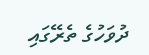ދުވަހުގެ ތެރޭގައި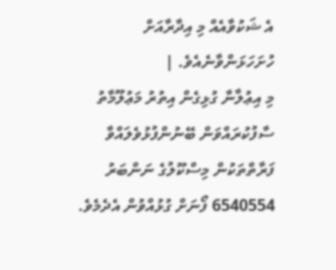އެ ޝަކުވާއެއް މި އިދާރާއަށް ހުށަހަޅަންވާނެއެވެ. |
މި އިޢުލާނާ ގުޅިގެން އިތުރު މަޢުލޫމާތު ސާފުކުރައްވަން ބޭނުންފުޅުވެލައްވާ ފަރާތްތަކުން މިސްކޫލުގެ ނަންބަރު 6540554 ފޯނަށް ގުޅުއްވުން އެދެމެވެ.